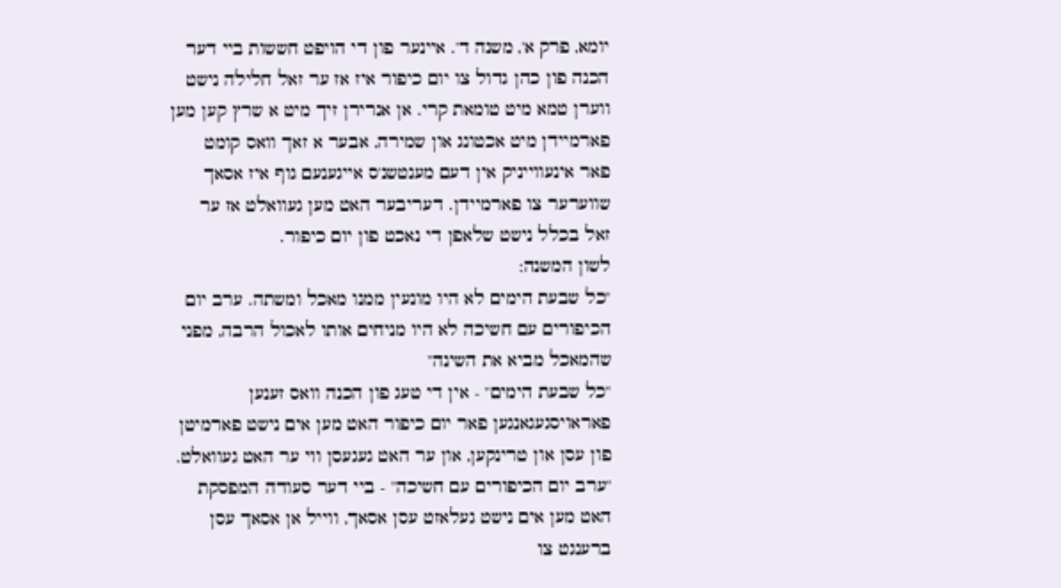יומא, פרק א', משנה ד'. איינער פון די הויפט חששות ביי דער הכנה פון כהן גדול צו יום כיפור איז אז ער זאל חלילה נישט ווערן טמא מיט טומאת קרי. אן אנרירן זיך מיט א שרץ קען מען פארמיידן מיט אכטונג און שמירה, אבער א זאך וואס קומט פאר אינעווייניק אין דעם מענטשנ'ס אייגענעם גוף איז אסאך שווערער צו פארמיידן. דעריבער האט מען געוואלט אז ער זאל בכלל נישט שלאפן די נאכט פון יום כיפור.
לשון המשנה:
"כל שבעת הימים לא היו מונעין ממנו מאכל ומשתה. ערב יום הכיפורים עם חשיכה לא היו מניחים אותו לאכול הרבה, מפני שהמאכל מביא את השינה"
"כל שבעת הימים" - אין די טעג פון הכנה וואס זענען פאראויסגעגאנגען פאר יום כיפור האט מען אים נישט פארמיטן פון עסן און טרינקען, און ער האט געגעסן ווי ער האט געוואלט.
"ערב יום הכיפורים עם חשיכה" - ביי דער סעודה המפסקת האט מען אים נישט געלאזט עסן אסאך, ווייל אן אסאך עסן ברענגט צו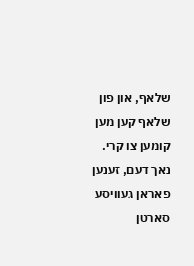שלאף, און פון שלאף קען מען קומען צו קרי.
נאך דעם, זענען פאראן געוויסע סארטן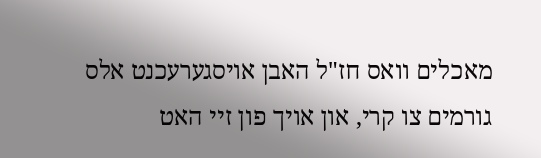מאכלים וואס חז"ל האבן אויסגערעכנט אלס גורמים צו קרי, און אויך פון זיי האט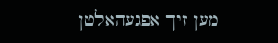מען זיך אפגעהאלטן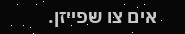אים צו שפייזן.